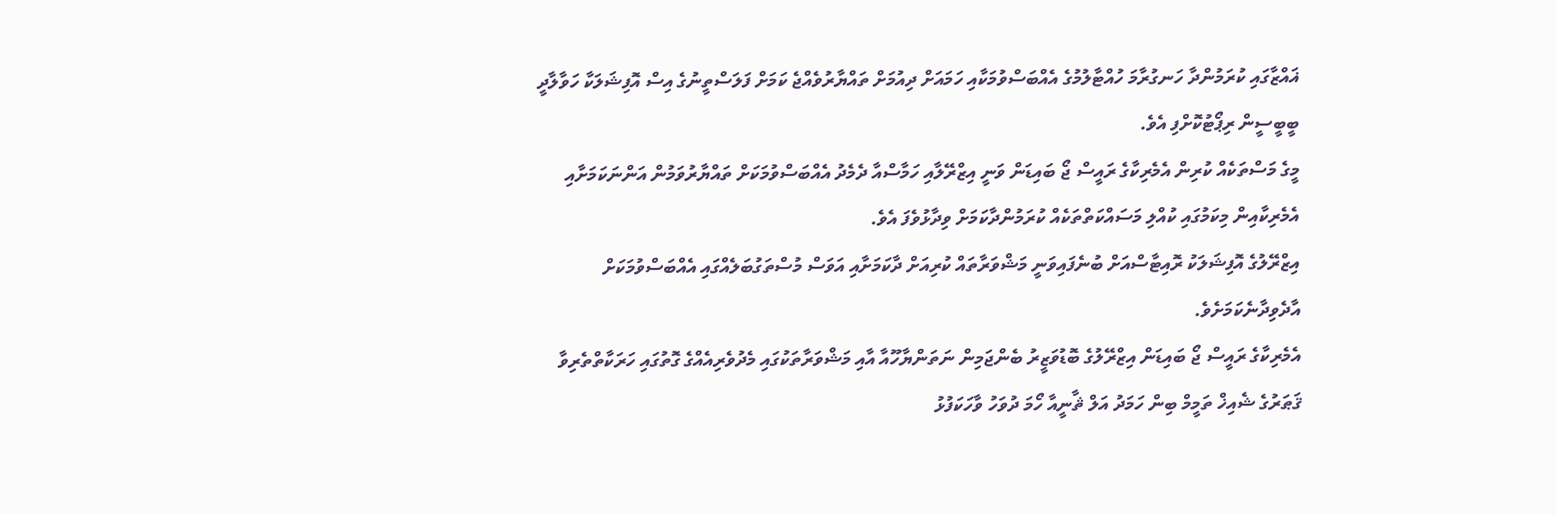ޣައްޒާގައި ކުރަމުންދާ ހަނގުރާމަ ހުއްޓާލުމުގެ އެއްބަސްވުމަކާއި ހަމައަށް ދިއުމަށް ތައްޔާރުވެއްޖެ ކަމަށް ފަލަސްތީނުގެ އިސް އޮފިޝަލަކާ ހަވާލާދީ ބީބީސީން ރިޕޯޓުކޮށްފި އެވެ.
މީގެ މަސްތަކެއް ކުރިން އެމެރިކާގެ ރައީސް ޖޯ ބައިޑަން ވަނީ އިޒްރޭލާއި ހަމާސްއާ ދެމެދު އެއްބަސްވުމަކަށް ތައްޔާރުވަމުން އަންނަކަމަށާއި އެމެރިކާއިން މިކަމުގައި ކުއްލި މަސައްކަތްތަކެއް ކުރަމުންދާކަމަށް ވިދާޅުވެފަ އެވެ.
އިޒްރޭލުގެ އޮފިޝަލަކު ރޮއިޓާސްއަށް ބުނެފައިވަނީ މަޝްވަރާތައް ކުރިއަށް ދާކަމަށާއި އަވަސް މުސްތަގުބަލެއްގައި އެއްބަސްވުމަކަށް އާދެވިދާނެކަމަށެވެ.
އެމެރިކާގެ ރައީސް ޖޯ ބައިޑަން އިޒްރޭލުގެ ބޮޑުވަޒީރު ބެންޖަމިން ނަތަންޔާހޫއާ އާއި މަޝްވަރާތަކުގައި މެދުވެރިއެއްގެ ގޮތުގައި ހަރަކާތްތެރިވާ ޤަޠަރުގެ ޝެއިޚް ތަމީމް ބިން ހަމަދު އަލް ޘާނީއާ ހޯމަ ދުވަހު ވާހަކަފުޅު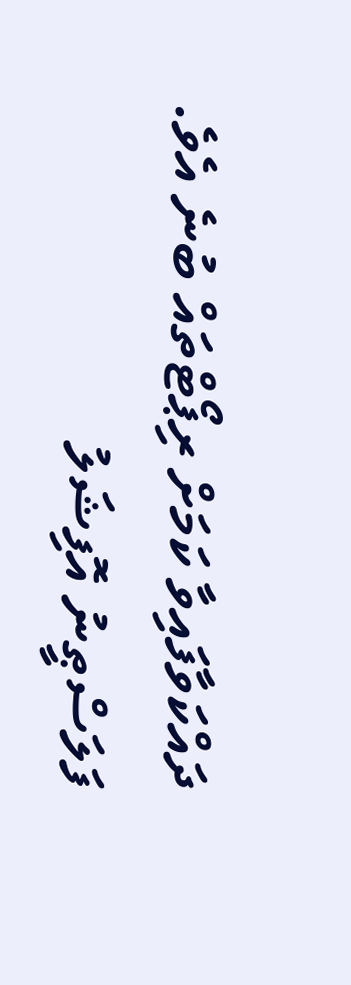ދައްކަވާފައިވާ ކަމަށް ރިޕޯޓްތައް ބުނެ އެވެ.
ފަލަސްޠީނު އޮފިޝަލު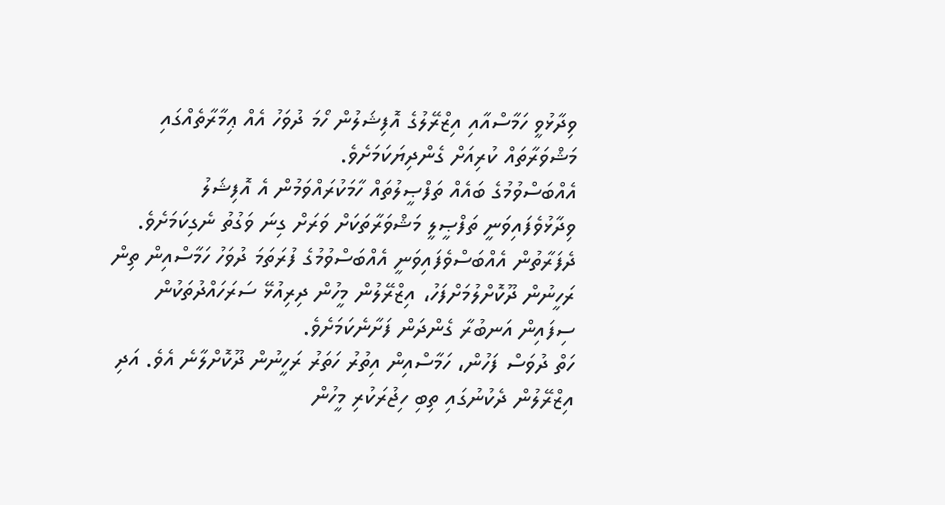ވިދާޅުވީ ހަމާސްއާއި އިޒްރޭލުގެ އޮފިޝަލުން ހޯމަ ދުވަހު އެއް ޢިމާރާތެއްގައި މަޝްވަރާތައް ކުރިއަށް ގެންދިޔަކަމަށެވެ.
އެއްބަސްވުމުގެ ބައެއް ތަފްޞީލުތައް ހާމަކުރައްވަމުން އެ އޮފިޝަލު ވިދާޅުވެފައިވަނީ ތަފްޞީލީ މަޝްވަރާތަކަށް ވަރަށް ގިނަ ވަގުތު ނެގިކަމަށެވެ.
ދެފަރާތުން އެއްބަސްވެފައިވަނީ އެއްބަސްވުމުގެ ފުރަތަމަ ދުވަހު ހަމާސްއިން ތިން ރަހީނުން ދޫކޮށްލުމަށްފަހު، އިޒްރޭލުން މީހުން ދިރިއުޅޭ ސަރަހައްދުތަކުން ސިފައިން އަނބުރާ ގެންދަން ފަށާނެކަމަށެވެ.
ހަތް ދުވަސް ފަހުން، ހަމާސްއިން އިތުރު ހަތަރު ރަހީނުން ދޫކޮށްލާނެ އެވެ. އަދި އިޒްރޭލުން ދެކުނުގައި ތިބި ހިޖުރަކުރި މީހުން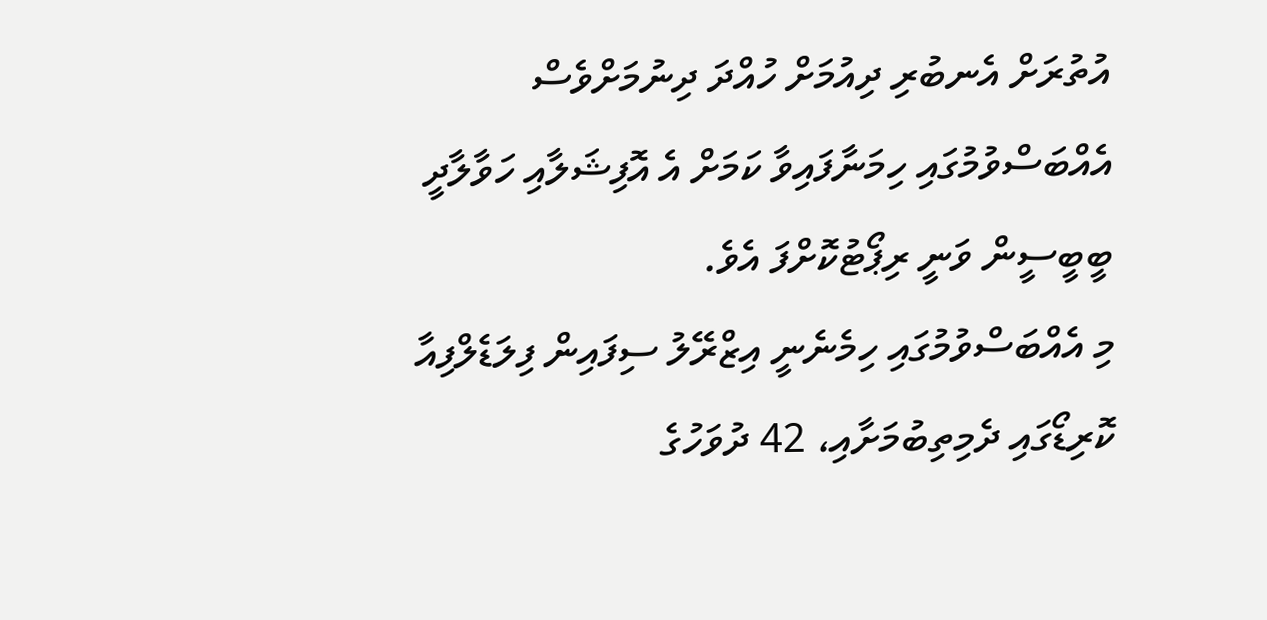އުތުރަށް އެނބުރި ދިއުމަށް ހުއްދަ ދިނުމަށްވެސް އެއްބަސްވުމުގައި ހިމަނާފައިވާ ކަމަށް އެ އޮފިޝަލާއި ހަވާލާދީ ބީބީސީން ވަނީ ރިޕޯޓުކޮށްފަ އެވެ.
މި އެއްބަސްވުމުގައި ހިމެނެނީ އިޒްރޭލު ސިފައިން ފިލަޑެލްފިއާ ކޮރިޑޯގައި ދެމިތިބުމަށާއި، 42 ދުވަހުގެ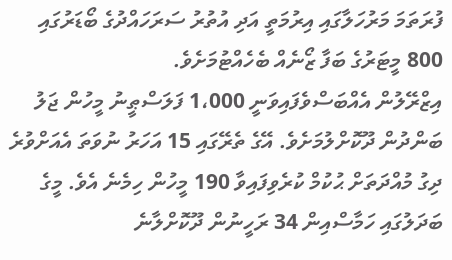ފުރަތަމަ މަރުހަލާގައި އިރުމަތީ އަދި އުތުރު ސަރަހައްދުގެ ބޯޑަރުގައި 800 މީޓަރުގެ ބަފާ ޒޯނެއް ބެހެއްޓުމަށެވެ.
އިޒްރޭލުން އެއްބަސްވެފައިވަނީ 1،000 ފަލަސްޠީނު މީހުން ޖަލު ބަންދުން ދޫކޮށްލުމަށެވެ. އޭގެ ތެރޭގައި 15 އަހަރު ނުވަތަ އެއަށްވުރެ ދިގު މުއްދަތަށް ޙުކުމް ކުރެވިފައިވާ 190 މީހުން ހިމެނެ އެވެ. މީގެ ބަދަލުގައި ހަމާސްއިން 34 ރަހީނުން ދޫކޮށްލާނެ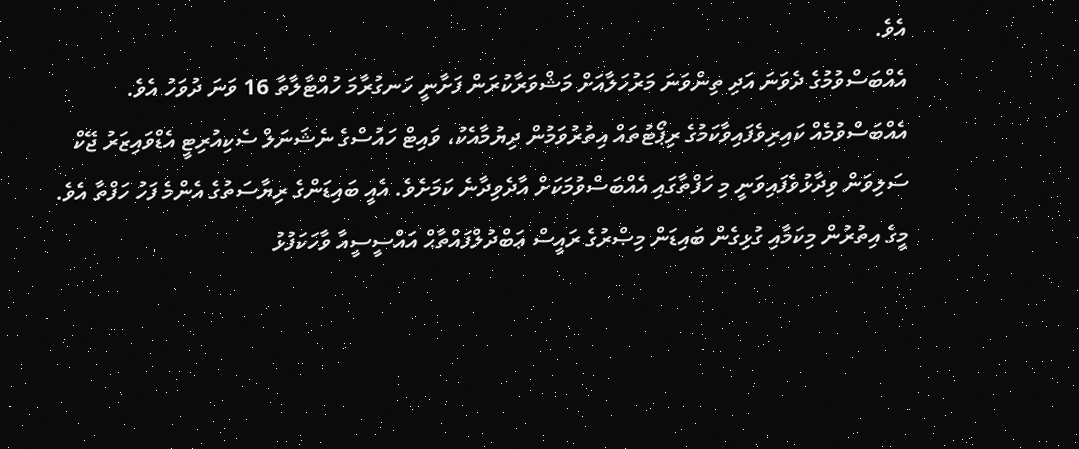އެވެ.
އެއްބަސްވުމުގެ ދެވަނަ އަދި ތިންވަނަ މަރުހަލާއަށް މަޝްވަރާކުރަން ފަށާނީ ހަނގުރާމަ ހުއްޓާލާތާ 16 ވަނަ ދުވަހު އެވެ.
އެއްބަސްވުމެއް ކައިރިވެފައިވާކަމުގެ ރިޕޯޓުތައް އިތުރުވަމުން ދިޔުމާއެކު، ވައިޓް ހައުސްގެ ނެޝަނަލް ސެކިއުރިޓީ އެޑްވައިޒަރު ޖޭކް ސަލިވަން ވިދާޅުވެފައިވަނީ މި ހަފްތާގައި އެއްބަސްވުމަކަށް އާދެވިދާނެ ކަމަށެވެ. އެއީ ބައިޑަންގެ ރިޔާސަތުގެ އެންމެ ފަހު ހަފްތާ އެވެ.
މީގެ އިތުރުން މިކަމާއި ގުޅިގެން ބައިޑަން މިޞްރުގެ ރައީސް ޢަބްދުލްފައްތާޙް އައްސީސީއާ ވާހަކަފުޅު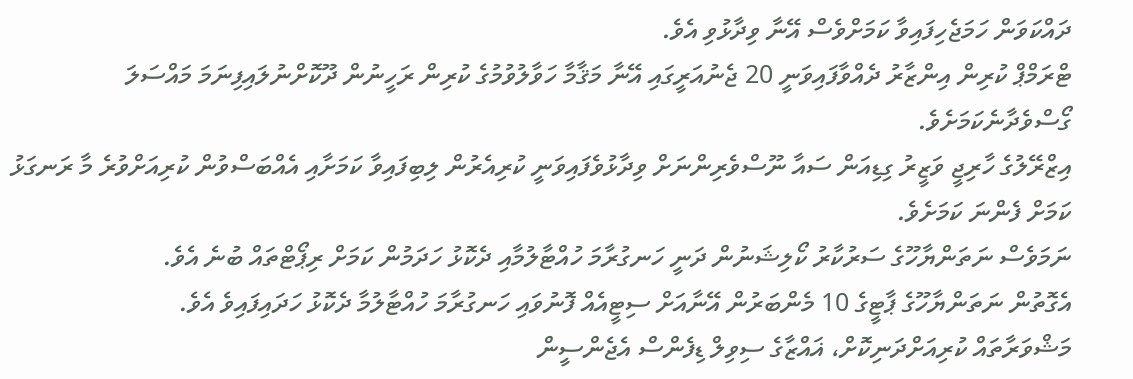ދައްކަވަން ހަމަޖެހިފައިވާ ކަމަށްވެސް އޭނާ ވިދާޅުވި އެވެ.
ޓްރަމްޕް ކުރިން އިންޒާރު ދެއްވާފައިވަނީ 20 ޖެނުއަރީގައި އޭނާ މަޤާމާ ހަވާލުވުމުގެ ކުރިން ރަހީނުން ދޫކޮށްނުލައިފިނަމަ މައްސަލަ ގޯސްވެދާނެކަމަށެވެ.
އިޒްރޭލުގެ ހާރިޖީ ވަޒީރު ގިޑިއަން ސައާ ނޫސްވެރިންނަށް ވިދާޅުވެފައިވަނީ ކުރިއެރުން ލިބިފައިވާ ކަމަށާއި އެއްބަސްވުން ކުރިއަށްވުރެ މާ ރަނގަޅު ކަމަށް ފެންނަ ކަމަށެވެ.
ނަމަވެސް ނަތަންޔާހޫގެ ސަރުކާރު ކޯލިޝަނުން ދަނީ ހަނގުރާމަ ހުއްޓާލުމާއި ދެކޮޅު ހަދަމުން ކަމަށް ރިޕޯޓްތައް ބުނެ އެވެ.
އެގޮތުން ނަތަންޔާހޫގެ ޕާޓީގެ 10 މެންބަރުން އޭނާއަށް ސިޓީއެއް ފޮނުވައި ހަނގުރާމަ ހުއްޓާލުމާ ދެކޮޅު ހަދައިފައިވެ އެވެ.
މަޝްވަރާތައް ކުރިއަށްދަނިކޮށް، ޣައްޒާގެ ސިވިލް ޑިފެންސް އެޖެންސީން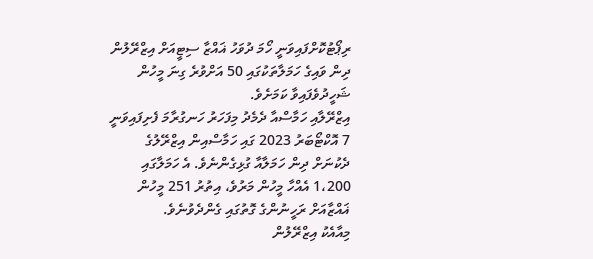ރިޕޯޓުކޮށްފައިވަނީ ހޯމަ ދުވަހު ޣައްޒާ ސިޓީއަށް އިޒްރޭލުން ދިން ވައިގެ ހަމަލާތަކުގައި 50 އަށްވުރެ ގިނަ މީހުން ޝަހީދުވެފައިވާ ކަމަށެވެ.
އިޒްރޭލާއި ހަމާސްއާ ދެމެދު މިފަހަރު ހަނގުރާމަ ފެށިފައިވަނީ 7 އޮކްޓޯބަރު 2023 ގައި ހަމާސްއިން އިޒްރޭލުގެ ދެކުނަށް ދިން ހަމަލާއާ ގުޅިގެންނެވެ. އެ ހަމަލާގައި 1،200 އެއްހާ މީހުން މަރުވެ، އިތުރު 251 މީހުން ޣައްޒާއަށް ރަހީނުންގެ ގޮތުގައި ގެންދެވުނެވެ.
މިއާއެކު އިޒްރޭލުން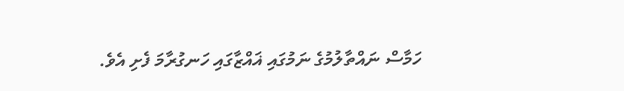ހަމާސް ނައްތާލުމުގެ ނަމުގައި ޣައްޒާގައި ހަނގުރާމަ ފެށި އެވެ.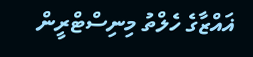ޣައްޒާގެ ހެލްތު މިނިސްޓްރީން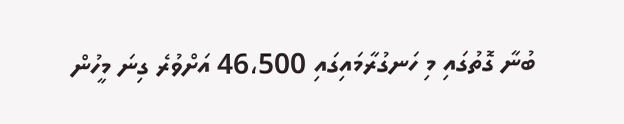ބުނާ ގޮތުގައި މި ހަނގުރާމައިގައި 46،500 އަށްވުރެ ގިނަ މީހުން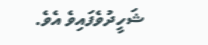ޝަހީދުވެފައިވެ އެވެ.